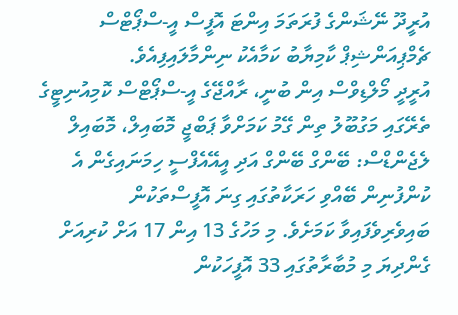އުރީދޫ ނޭޝަންގެ ފުރަތަމަ އިންޓަ އޮފީސް އީ-ސްޕޯޓްސް ޗެމްޕިއަންޝިޕް ކާމިޔާބު ކަމާއެކު ނިންމާލައިފިއެވެ.
އުރީދީ މޯލްޑިވްސް އިން ބުނީ، ރާއްޖޭގެ އީ-ސްޕޯޓްސް ކޮމިއުނިޓީގެ ތެރޭގައި މަގުބޫލު ތިން ގޭމު ކަމަށްވާ ޕަބްޖީ މޮބައިލް، މޮބައިލް ލެޖެންޑްސް: ބޭންގް ބޭންގް އަދި އީއޭއެފްސީ ހިމަނައިގެން އެ ކުންފުނިން ބޭއްވި ހަރަކާތުގައި ގިނަ އޮފީސްތަކުން ބައިވެރިވެފައިވާ ކަމަށެވެ. މި މަހުގެ 13 އިން 17 އަށް ކުރިއަށް ގެންދިޔަ މި މުބާރާތުގައި 33 އޮފީހަކުން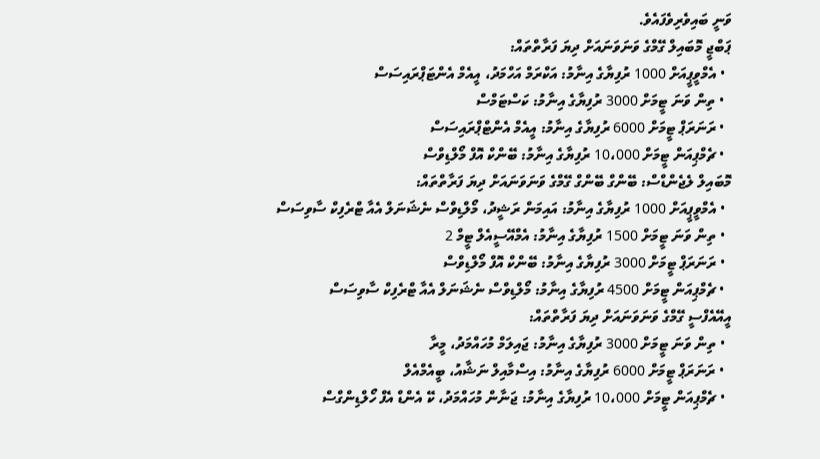ވަނީ ބައިވެރިވެފައެވެ.
ޕަބްޖީ މޮބައިލް ގޭމްގެ ވަނަވަނައަށް ދިޔަ ފަރާތްތައް:
  • އެމްވީޕީއަށް 1000 ރުފިޔާގެ އިނާމު: އަކްރަމް އަހްމަދު، އީއެމް އެންޓަޕްރައިސަސް
  • ތިން ވަނަ ޓީމަށް 3000 ރުފިޔާގެ އިނާމު: ކަސްޓަމްސް
  • ރަނަރަޕް ޓީމަށް 6000 ރުފިޔާގެ އިނާމު: އީއެމް އެންޓްޕްރައިސަސް
  • ޗެމްޕިއަން ޓީމަށް 10،000 ރުފިޔާގެ އިނާމު: ބޭންކް އޮފް މޯލްޑިވްސް
މޮބައިލް ލެޖެންޑްސް: ބޭންގް ބޭންގް ގޭމްގެ ވަނަވަނައަށް ދިޔަ ފަރާތްތައް:
  • އެމްވީޕީއަށް 1000 ރުފިޔާގެ އިނާމު: އައިމަން ރަޝީދު، މޯލްޑިވްސް ނެޝަނަލް އެއާ ޓްރެފިކް ސާވިސަސް
  • ތިން ވަނަ ޓީމަށް 1500 ރުފިޔާގެ އިނާމު: އެމްއޭސީއެލް ޓީމް 2
  • ރަނަރަޕް ޓީމަށް 3000 ރުފިޔާގެ އިނާމު: ބޭންކް އޮފް މޯލްޑިވްސް
  • ޗެމްޕިއަން ޓީމަށް 4500 ރުފިޔާގެ އިނާމު: މޯލްޑިވްސް ނެޝަނަލް އެއާ ޓްރެފިކް ސާވިސަސް
އީއޭއެފްސީ ގޭމްގެ ވަނަވަނައަށް ދިޔަ ފަރާތްތައް:
  • ތިން ވަނަ ޓީމަށް 3000 ރުފިޔާގެ އިނާމު: ޖައިލަމް މުހައްމަދު، މީރާ
  • ރަނަރަޕް ޓީމަށް 6000 ރުފިޔާގެ އިނާމު: އިސްމާއިލް ނަޝާއު، ބީއެމްއެލް
  • ޗެމްޕިއަން ޓީމަށް 10،000 ރުފިޔާގެ އިނާމު: ޖަނާން މުހައްމަދު، ކޭ އެންޑް އެފް ހޯލްޑިންގްސް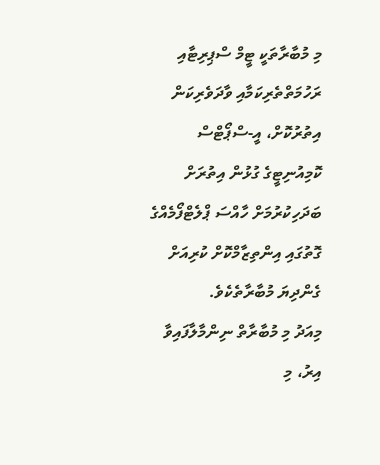މި މުބާރާތަކީ ޓީމް ސްޕިރިޓާއި ރަހުމަތްތެރިކަމާއި ވާދަވެރިކަން އިތުރުކޮށް، އީ-ސްޕޯޓްސް ކޮމިއުނިޓީގެ ގުޅުން އިތުރަށް ބަދަހިކުރުމަށް ހާއްސަ ޕްލެޓްފޯމެއްގެ ގޮތުގައި އިންތިޒާމްކޮށް ކުރިއަށް ގެންދިޔަ މުބާރާތެކެވެ.
މިއަދު މި މުބާރާތް ނިންމާލާފައިވާ އިރު، މި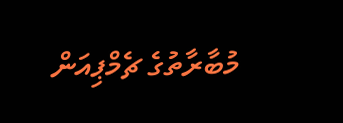މުބާރާތުގެ ޗެމްޕިއަން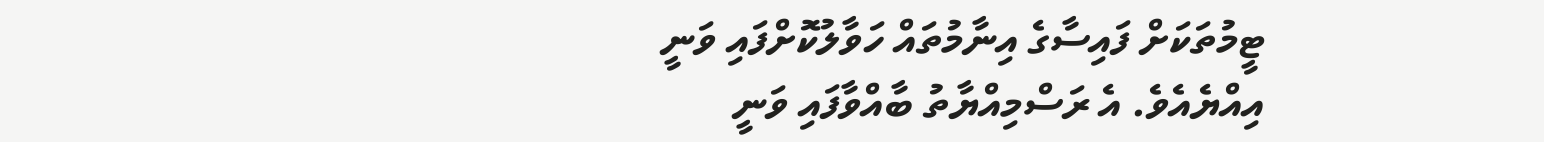ޓީމުތަކަށް ފައިސާގެ އިނާމުތައް ހަވާލުކޮށްފައި ވަނީ އިއްޔެއެވެ. އެ ރަސްމިއްޔާތު ބާއްވާފައި ވަނީ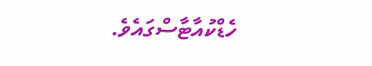ހެޑްކުއާޓާސްގައެވެ.